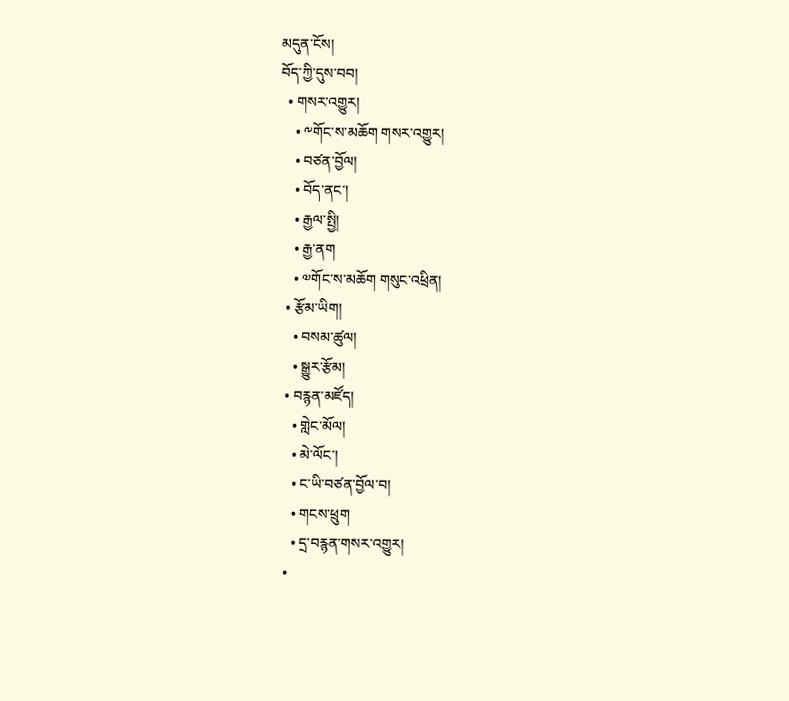མདུན་ངོས།
བོད་ཀྱི་དུས་བབ།
  • གསར་འགྱུར།
    • ༸གོང་ས་མཆོག གསར་འགྱུར།
    • བཙན་བྱོལ།
    • བོད་ནང་།
    • རྒྱལ་སྤྱི།
    • རྒྱ་ནག
    • ༧གོང་ས་མཆོག གསུང་འཕྲིན།
  • རྩོམ་ཡིག།
    • བསམ་ཚུལ།
    • སྒྱུར་རྩོམ།
  • བརྙན་མཛོད།
    • གླེང་མོལ།
    • མེ་ལོང་།
    • ང་ཡི་བཙན་བྱོལ་བ།
    • གངས་ཕྲུག
    • དྲ་བརྙན་གསར་འགྱུར།
  •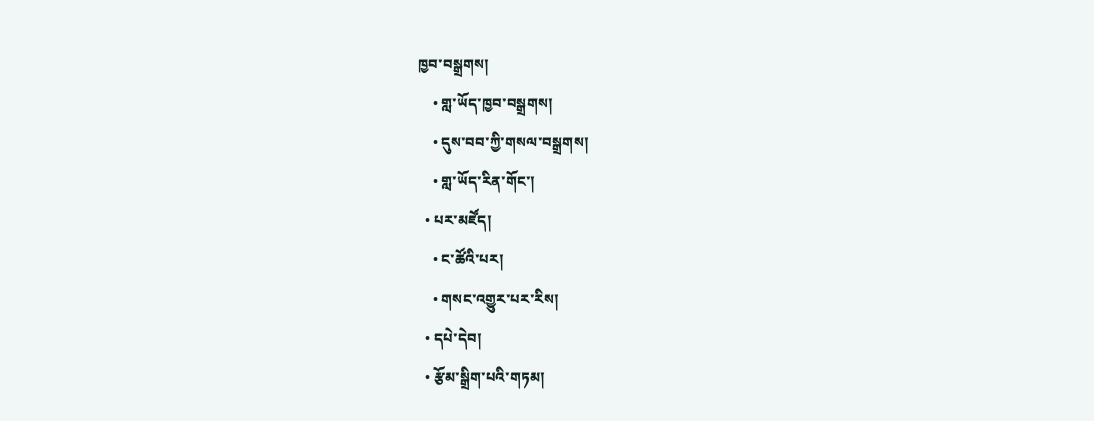ཁྱབ་བསྒྲགས།
    • གླ་ཡོད་ཁྱབ་བསྒྲགས།
    • དུས་བབ་ཀྱི་གསལ་བསྒྲགས།
    • གླ་ཡོད་རིན་གོང་།
  • པར་མཛོད།
    • ང་ཚོའི་པར།
    • གསང་འགྱུར་པར་རིས།
  • དཔེ་དེབ།
  • རྩོམ་སྒྲིག་པའི་གཏམ།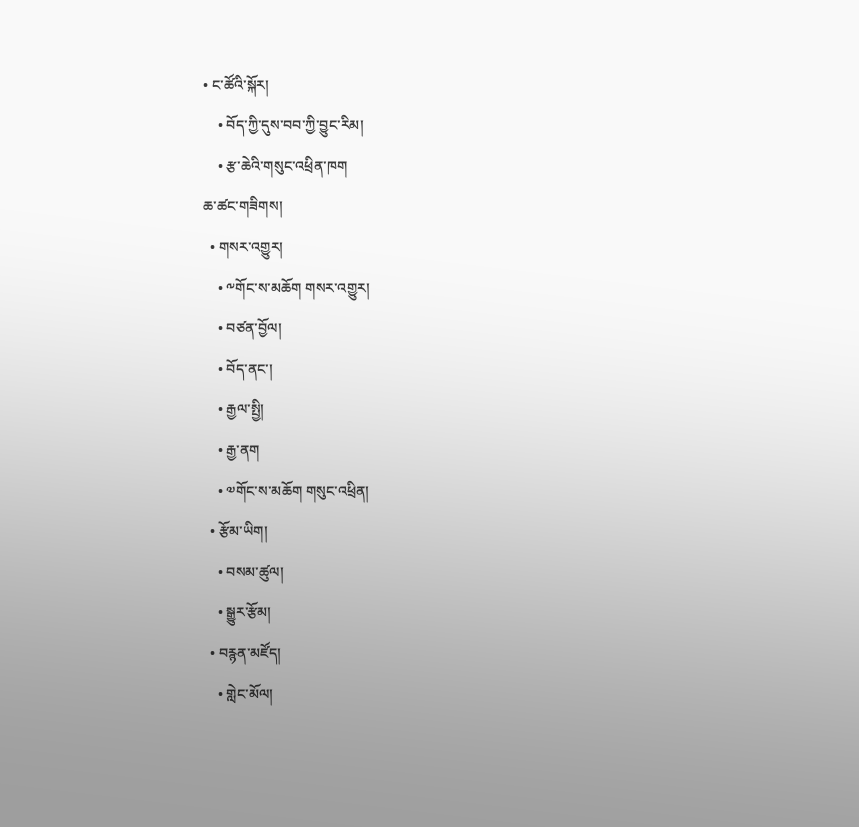• ང་ཚོའི་སྐོར།
    • བོད་ཀྱི་དུས་བབ་ཀྱི་བྱུང་རིམ།
    • རྩ་ཆེའི་གསུང་འཕྲིན་ཁག
ཆ་ཚང་གཟིགས།
  • གསར་འགྱུར།
    • ༸གོང་ས་མཆོག གསར་འགྱུར།
    • བཙན་བྱོལ།
    • བོད་ནང་།
    • རྒྱལ་སྤྱི།
    • རྒྱ་ནག
    • ༧གོང་ས་མཆོག གསུང་འཕྲིན།
  • རྩོམ་ཡིག།
    • བསམ་ཚུལ།
    • སྒྱུར་རྩོམ།
  • བརྙན་མཛོད།
    • གླེང་མོལ།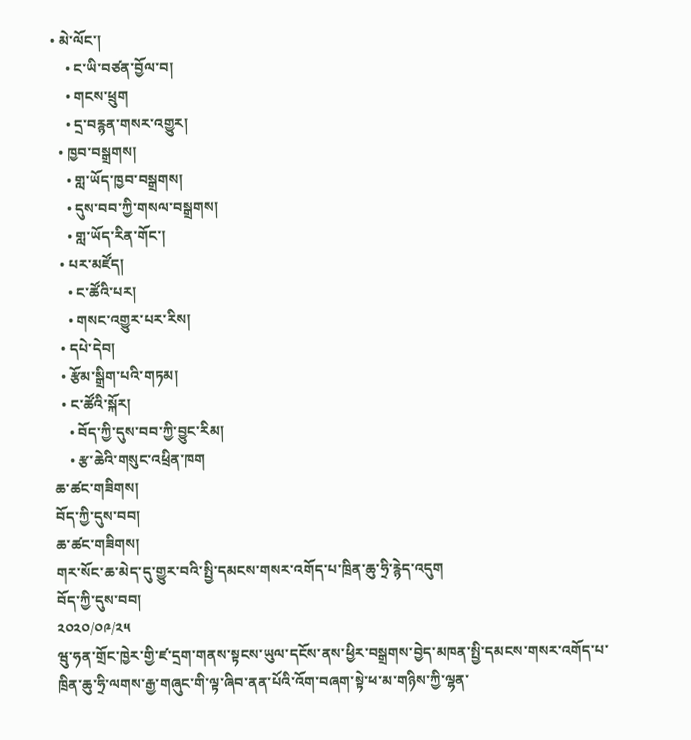• མེ་ལོང་།
    • ང་ཡི་བཙན་བྱོལ་བ།
    • གངས་ཕྲུག
    • དྲ་བརྙན་གསར་འགྱུར།
  • ཁྱབ་བསྒྲགས།
    • གླ་ཡོད་ཁྱབ་བསྒྲགས།
    • དུས་བབ་ཀྱི་གསལ་བསྒྲགས།
    • གླ་ཡོད་རིན་གོང་།
  • པར་མཛོད།
    • ང་ཚོའི་པར།
    • གསང་འགྱུར་པར་རིས།
  • དཔེ་དེབ།
  • རྩོམ་སྒྲིག་པའི་གཏམ།
  • ང་ཚོའི་སྐོར།
    • བོད་ཀྱི་དུས་བབ་ཀྱི་བྱུང་རིམ།
    • རྩ་ཆེའི་གསུང་འཕྲིན་ཁག
ཆ་ཚང་གཟིགས།
བོད་ཀྱི་དུས་བབ།
ཆ་ཚང་གཟིགས།
གར་སོང་ཆ་མེད་དུ་གྱུར་བའི་སྤྱི་དམངས་གསར་འགོད་པ་ཁྲིན་ཆུ་ཧྲི་རྙེད་འདུག
བོད་ཀྱི་དུས་བབ།
༢༠༢༠/༠༩/༢༥
ཝུ་ཧན་གྲོང་ཁྱེར་གྱི་ཛ་དྲག་གནས་སྟངས་ཡུལ་དངོས་ནས་ཕྱིར་བསྒྲགས་བྱེད་མཁན་སྤྱི་དམངས་གསར་འགོད་པ་ཁྲིན་ཆུ་ཧྲི་ལགས་རྒྱ་གཞུང་གི་ལྟ་ཞིབ་ནན་པོའི་འོག་བཞག་སྟེ་ཕ་མ་གཉིས་ཀྱི་ལྷན་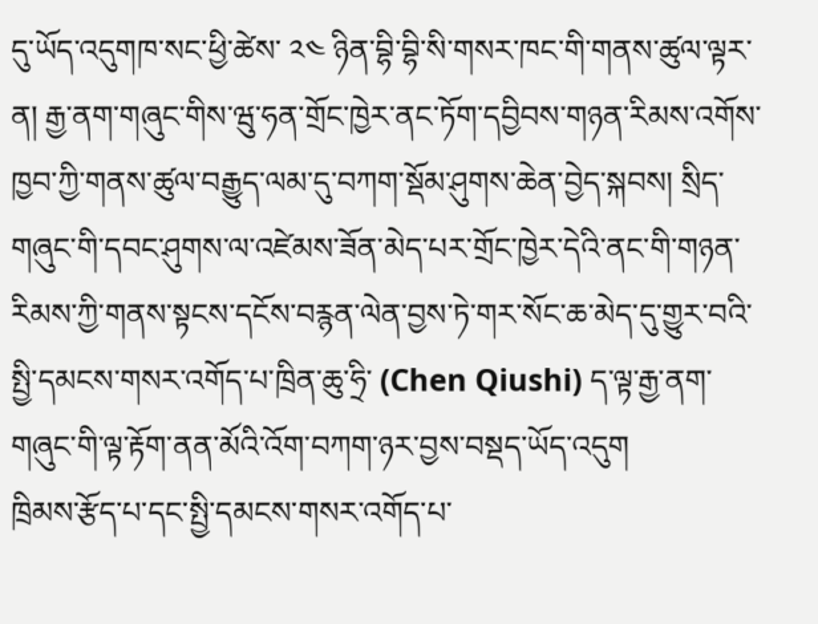དུ་ཡོད་འདུགཁ་སང་ཕྱི་ཚེས་ ༢༤ ཉིན་བྷི་བྷི་སི་གསར་ཁང་གི་གནས་ཚུལ་ལྟར་ན། རྒྱ་ནག་གཞུང་གིས་ཝུ་ཧན་གྲོང་ཁྱེར་ནང་ཏོག་དབྱིབས་གཉན་རིམས་འགོས་ཁྱབ་ཀྱི་གནས་ཚུལ་བརྒྱུད་ལམ་དུ་བཀག་སྡོམ་ཤུགས་ཆེན་བྱེད་སྐབས། སྲིད་གཞུང་གི་དབང་ཤུགས་ལ་འཛེམས་ཟོན་མེད་པར་གྲོང་ཁྱེར་དེའི་ནང་གི་གཉན་རིམས་ཀྱི་གནས་སྟངས་དངོས་བརྙན་ལེན་བྱས་ཏེ་གར་སོང་ཆ་མེད་དུ་གྱུར་བའི་སྤྱི་དམངས་གསར་འགོད་པ་ཁྲིན་ཆུ་ཧྲི་ (Chen Qiushi) ད་ལྟ་རྒྱ་ནག་གཞུང་གི་ལྟ་རྟོག་ནན་མོའི་འོག་བཀག་ཉར་བྱས་བསྡད་ཡོད་འདུག
ཁྲིམས་རྩོད་པ་དང་སྤྱི་དམངས་གསར་འགོད་པ་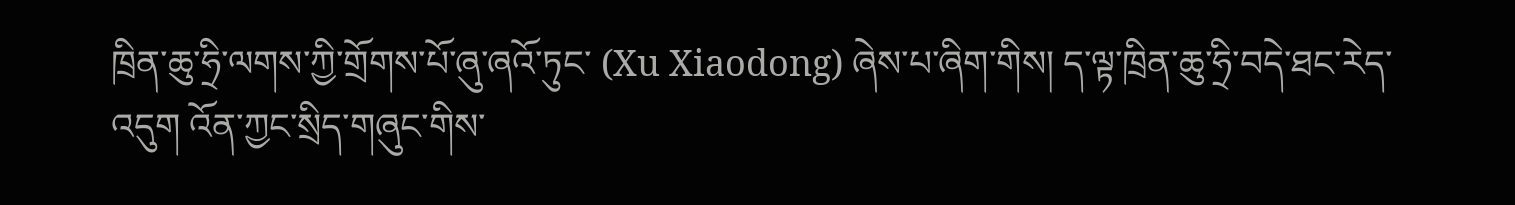ཁྲིན་ཆུ་ཧྲི་ལགས་ཀྱི་གྲོགས་པོ་ཞུ་ཞའོ་ཏུང་ (Xu Xiaodong) ཞེས་པ་ཞིག་གིས། ད་ལྟ་ཁྲིན་ཆུ་ཧྲི་བདེ་ཐང་རེད་འདུག འོན་ཀྱང་སྲིད་གཞུང་གིས་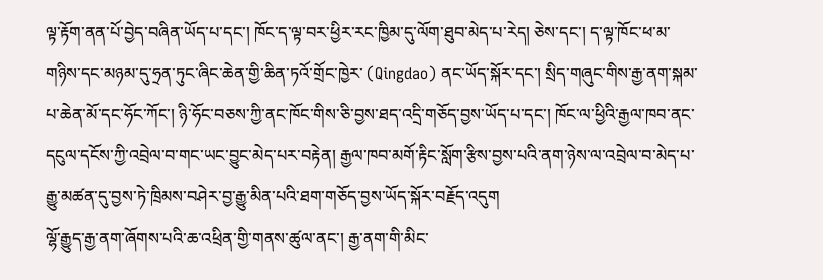ལྟ་རྟོག་ནན་པོ་བྱེད་བཞིན་ཡོད་པ་དང་། ཁོང་ད་ལྟ་བར་ཕྱིར་རང་ཁྱིམ་དུ་ལོག་ཐུབ་མེད་པ་རེད། ཅེས་དང་། ད་ལྟ་ཁོང་ཕ་མ་གཉིས་དང་མཉམ་དུ་ཧྲན་ཏུང་ཞིང་ཆེན་གྱི་ཆིན་ཏའོ་གྲོང་ཁྱེར་ (Qingdao) ནང་ཡོད་སྐོར་དང་། སྲིད་གཞུང་གིས་རྒྱ་ནག་སྐམ་པ་ཆེན་མོ་དང་ཧོང་ཀོང་། ཉི་ཧོང་བཅས་ཀྱི་ནང་ཁོང་གིས་ཅི་བྱས་ཐད་འདྲི་གཅོད་བྱས་ཡོད་པ་དང་། ཁོང་ལ་ཕྱིའི་རྒྱལ་ཁབ་ནང་དངུལ་དངོས་ཀྱི་འབྲེལ་བ་གང་ཡང་བྱུང་མེད་པར་བརྟེན། རྒྱལ་ཁབ་མགོ་རྟིང་སློག་རྩིས་བྱས་པའི་ནག་ཉེས་ལ་འབྲེལ་བ་མེད་པ་རྒྱུ་མཚན་དུ་བྱས་ཏེ་ཁྲིམས་བཤེར་བྱ་རྒྱུ་མིན་པའི་ཐག་གཅོད་བྱས་ཡོད་སྐོར་བརྗོད་འདུག
ལྷོ་རྒྱུད་རྒྱ་ནག་ཞོགས་པའི་ཆ་འཕྲིན་གྱི་གནས་ཚུལ་ནང་། རྒྱ་ནག་གི་མིང་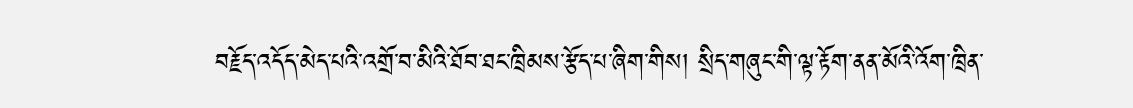བརྗོད་འདོད་མེད་པའི་འགྲོ་བ་མིའི་ཐོབ་ཐང་ཁྲིམས་རྩོད་པ་ཞིག་གིས། སྲིད་གཞུང་གི་ལྟ་རྟོག་ནན་མོའི་འོག་ཁྲིན་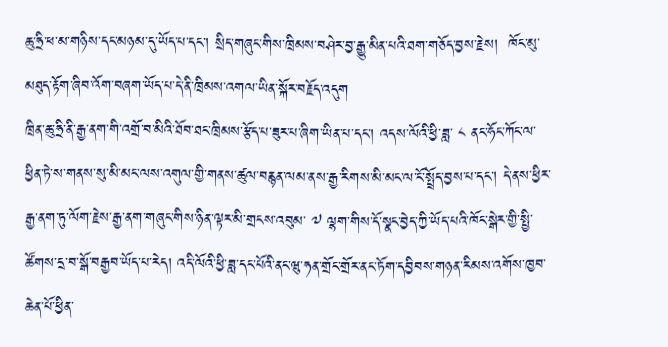ཆུ་ཧྲི་ཕ་མ་གཉིས་དང་མཉམ་དུ་ཡོད་པ་དང་། སྲིད་གཞུང་གིས་ཁྲིམས་བཤེར་བྱ་རྒྱུ་མིན་པའི་ཐག་གཅོད་བྱས་རྗེས།  ཁོང་མུ་མཐུད་རྟོག་ཞིབ་འོག་བཞག་ཡོད་པ་དེ་ནི་ཁྲིམས་འགལ་ཡིན་སྐོར་བརྗོད་འདུག
ཁྲིན་ཆུ་ཧྲི་ནི་རྒྱ་ནག་གི་འགྲོ་བ་མིའི་ཐོབ་ཐང་ཁྲིམས་རྩོད་པ་ཟུར་པ་ཞིག་ཡིན་པ་དང་། འདས་ལོའི་ཕྱི་ཟླ་ ༨ ནང་ཧོང་ཀོང་ལ་ཕྱིན་ཏེ་ས་གནས་སུ་མི་མང་ལས་འགུལ་གྱི་གནས་ཚུལ་བརྙན་ལམ་ནས་རྒྱ་རིགས་མི་མང་ལ་ངོ་སྤྲོད་བྱས་པ་དང་། དེ་ནས་ཕྱིར་རྒྱ་ནག་ཏུ་ལོག་རྗེས་རྒྱ་ནག་གཞུང་གིས་ཉིན་ལྟར་མི་གྲངས་འབུམ་ ༧ ལྷག་གིས་དོ་སྣང་བྱེད་ཀྱི་ཡོད་པའི་ཁོང་སྒེར་གྱི་སྤྱི་ཚོགས་དྲ་བ་སྒོ་བརྒྱབ་ཡོད་པ་རེད། འདི་ལོའི་ཕྱི་ཟླ་དང་པོའི་ནང་ཝུ་ཧན་གྲོང་གྲོར་ནང་ཏོག་དབྱིབས་གཉན་རིམས་འགོས་ཁྱབ་ཆེན་པོ་ཕྱིན་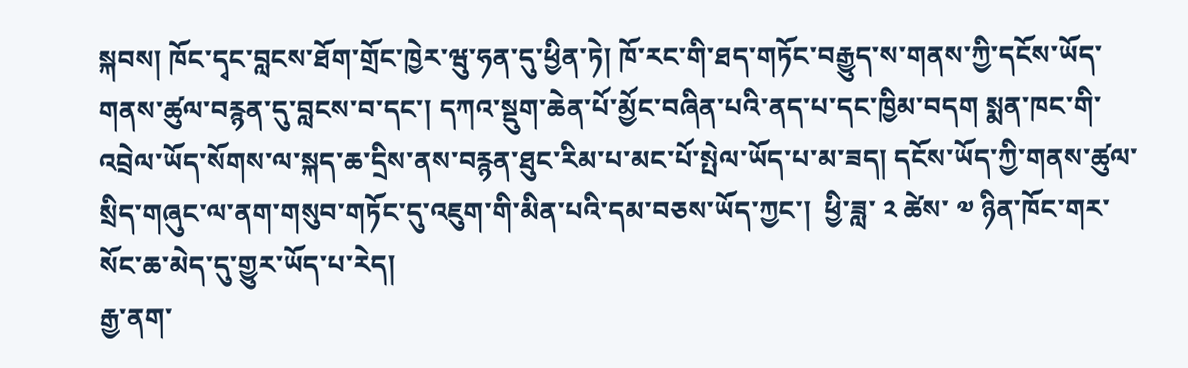སྐབས། ཁོང་དྭང་བླངས་ཐོག་གྲོང་ཁྱེར་ཝུ་ཧན་དུ་ཕྱིན་ཏེ། ཁོ་རང་གི་ཐད་གཏོང་བརྒྱུད་ས་གནས་ཀྱི་དངོས་ཡོད་གནས་ཚུལ་བརྙན་དུ་བླངས་བ་དང་། དཀའ་སྡུག་ཆེན་པོ་མྱོང་བཞིན་པའི་ནད་པ་དང་ཁྱིམ་བདག སྨན་ཁང་གི་འབྲེལ་ཡོད་སོགས་ལ་སྐད་ཆ་དྲིས་ནས་བརྙན་ཐུང་རིམ་པ་མང་པོ་སྤེལ་ཡོད་པ་མ་ཟད། དངོས་ཡོད་ཀྱི་གནས་ཚུལ་སྲིད་གཞུང་ལ་ནག་གསུབ་གཏོང་དུ་འཇུག་གི་མིན་པའི་དམ་བཅས་ཡོད་ཀྱང་།  ཕྱི་ཟླ་ ༢ ཚེས་ ༧ ཉིན་ཁོང་གར་སོང་ཆ་མེད་དུ་གྱུར་ཡོད་པ་རེད།
རྒྱ་ནག་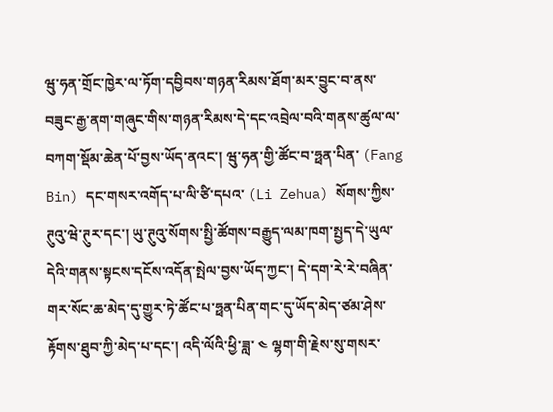ཝུ་ཧན་གྲོང་ཁྱེར་ལ་ཏོག་དབྱིབས་གཉན་རིམས་ཐོག་མར་བྱུང་བ་ནས་བཟུང་རྒྱ་ནག་གཞུང་གིས་གཉན་རིམས་དེ་དང་འབྲེལ་བའི་གནས་ཚུལ་ལ་བཀག་སྡོམ་ཆེན་པོ་བྱས་ཡོད་ནའང་། ཝུ་ཧན་གྱི་ཚོང་བ་ཧྥན་པིན་ (Fang Bin) དང་གསར་འགོད་པ་ལི་ཙི་དཔའ་ (Li Zehua) སོགས་ཀྱིས་ཊུའུ་ཝེ་ཊུར་དང་། ཡུ་ཊུའུ་སོགས་སྤྱི་ཚོགས་བརྒྱུད་ལམ་ཁག་སྤྱད་དེ་ཡུལ་དེའི་གནས་སྟངས་དངོས་འདོན་སྤེལ་བྱས་ཡོད་ཀྱང་། དེ་དག་རེ་རེ་བཞིན་གར་སོང་ཆ་མེད་དུ་གྱུར་ཏེ་ཚོང་པ་ཧྥན་པིན་གང་དུ་ཡོད་མེད་ཙམ་ཤེས་རྟོགས་ཐུབ་ཀྱི་མེད་པ་དང་། འདི་ལོའི་ཕྱི་ཟླ་ ༤ ལྷག་གི་རྗེས་སུ་གསར་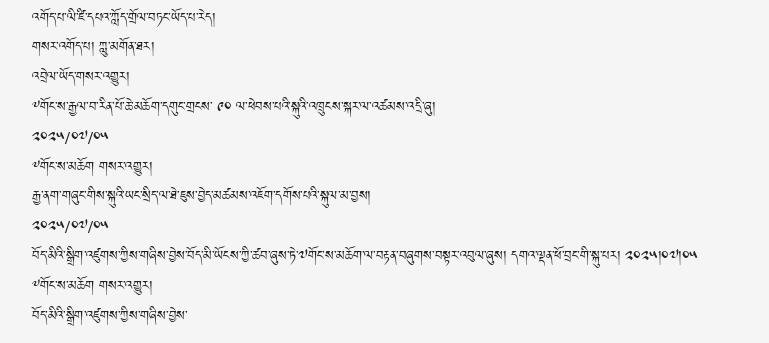འགོད་པ་ལི་ཛི་དཔའ་ཀློད་གྲོལ་བཏང་ཡོད་པ་རེད།
གསར་འགོད་པ། ཀླུ་མགོན་ཐར།
འབྲེལ་ཡོད་གསར་འགྱུར།
༸གོང་ས་རྒྱལ་བ་རིན་པོ་ཆེ་མཆོག་དགུང་གྲངས་ ༩༠ ལ་ཕེབས་པའི་སྐུའི་འཁྲུངས་སྐར་ལ་འཚམས་འདྲི་ཞུ།
༢༠༢༥/༠༧/༠༥
༸གོང་ས་མཆོག གསར་འགྱུར།
རྒྱ་ནག་གཞུང་གིས་སྐུའི་ཡང་སྲིད་ལ་ཐེ་ཇུས་བྱེད་མཚམས་འཇོག་དགོས་པའི་སྐུལ་མ་བྱས།
༢༠༢༥/༠༧/༠༥
བོད་མིའི་སྒྲིག་འཛུགས་ཀྱིས་གཞིས་བྱེས་བོད་མི་ཡོངས་ཀྱི་ཚབ་ཞུས་ཏེ་༧གོང་ས་མཆོག་ལ་བརྟན་བཞུགས་བསྟར་འབུལ་ཞུས། དགའ་ལྡན་ཕོ་བྲང་གི་སྐུ་པར། ༢༠༢༥།༠༧།༠༥
༸གོང་ས་མཆོག གསར་འགྱུར།
བོད་མིའི་སྒྲིག་འཛུགས་ཀྱིས་གཞིས་བྱེས་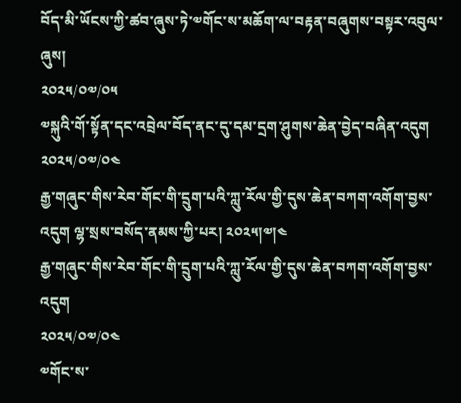བོད་མི་ཡོངས་ཀྱི་ཚབ་ཞུས་ཏེ་༧གོང་ས་མཆོག་ལ་བརྟན་བཞུགས་བསྟར་འབུལ་ཞུས།
༢༠༢༥/༠༧/༠༥
༧སྐུའི་གོ་སྟོན་དང་འབྲེལ་བོད་ནང་དུ་དམ་དྲག་ཤུགས་ཆེན་བྱེད་བཞིན་འདུག
༢༠༢༥/༠༧/༠༤
རྒྱ་གཞུང་གིས་རེབ་གོང་གི་དྲུག་པའི་ཀླུ་རོལ་གྱི་དུས་ཆེན་བཀག་འགོག་བྱས་འདུག ལྷ་སྲས་བསོད་ནམས་ཀྱི་པར། ༢༠༢༥།༧།༤
རྒྱ་གཞུང་གིས་རེབ་གོང་གི་དྲུག་པའི་ཀླུ་རོལ་གྱི་དུས་ཆེན་བཀག་འགོག་བྱས་འདུག
༢༠༢༥/༠༧/༠༤
༧གོང་ས་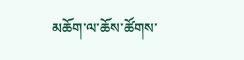མཆོག་ལ་ཆོས་ཚོགས་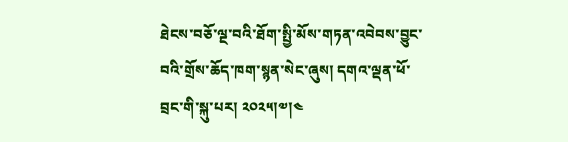ཐེངས་བཅོ་ལྔ་བའི་ཐོག་སྤྱི་མོས་གཏན་འབེབས་བྱུང་བའི་གྲོས་ཆོད་ཁག་སྙན་སེང་ཞུས། དགའ་ལྡན་ཕོ་བྲང་གི་སྐུ་པར། ༢༠༢༥།༧།༤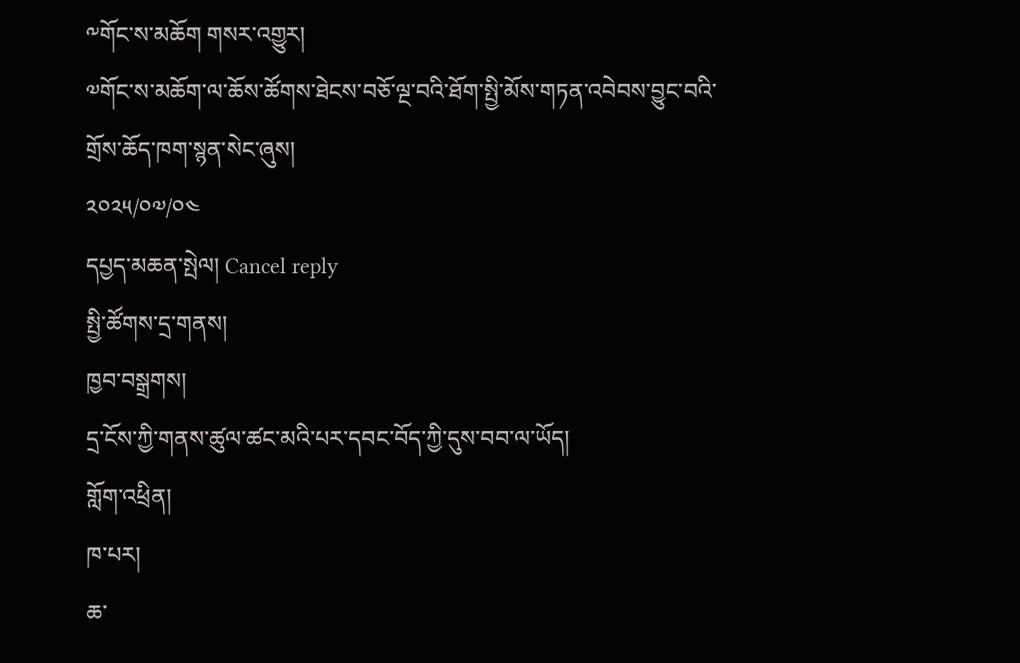༸གོང་ས་མཆོག གསར་འགྱུར།
༧གོང་ས་མཆོག་ལ་ཆོས་ཚོགས་ཐེངས་བཅོ་ལྔ་བའི་ཐོག་སྤྱི་མོས་གཏན་འབེབས་བྱུང་བའི་གྲོས་ཆོད་ཁག་སྙན་སེང་ཞུས།
༢༠༢༥/༠༧/༠༤
དཔྱད་མཆན་སྤེལ། Cancel reply
སྤྱི་ཚོགས་དྲ་གནས།
ཁྱབ་བསྒྲགས།
དྲ་ངོས་ཀྱི་གནས་ཚུལ་ཚང་མའི་པར་དབང་བོད་ཀྱི་དུས་བབ་ལ་ཡོད།
གློག་འཕྲིན།
ཁ་པར།
ཆ་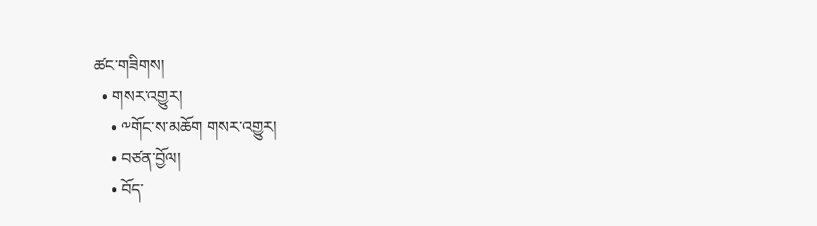ཚང་གཟིགས།
  • གསར་འགྱུར།
    • ༸གོང་ས་མཆོག གསར་འགྱུར།
    • བཙན་བྱོལ།
    • བོད་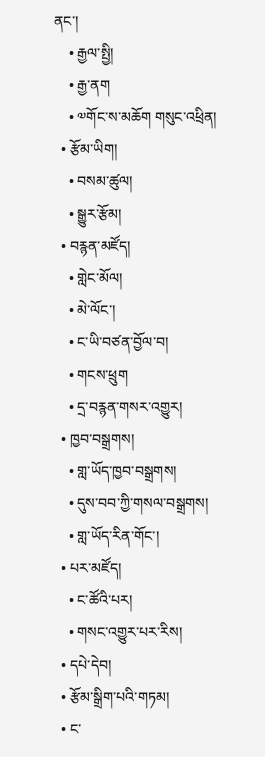ནང་།
    • རྒྱལ་སྤྱི།
    • རྒྱ་ནག
    • ༧གོང་ས་མཆོག གསུང་འཕྲིན།
  • རྩོམ་ཡིག།
    • བསམ་ཚུལ།
    • སྒྱུར་རྩོམ།
  • བརྙན་མཛོད།
    • གླེང་མོལ།
    • མེ་ལོང་།
    • ང་ཡི་བཙན་བྱོལ་བ།
    • གངས་ཕྲུག
    • དྲ་བརྙན་གསར་འགྱུར།
  • ཁྱབ་བསྒྲགས།
    • གླ་ཡོད་ཁྱབ་བསྒྲགས།
    • དུས་བབ་ཀྱི་གསལ་བསྒྲགས།
    • གླ་ཡོད་རིན་གོང་།
  • པར་མཛོད།
    • ང་ཚོའི་པར།
    • གསང་འགྱུར་པར་རིས།
  • དཔེ་དེབ།
  • རྩོམ་སྒྲིག་པའི་གཏམ།
  • ང་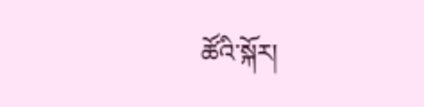ཚོའི་སྐོར།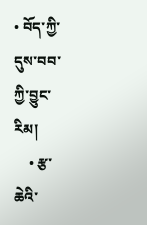• བོད་ཀྱི་དུས་བབ་ཀྱི་བྱུང་རིམ།
    • རྩ་ཆེའི་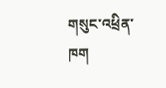གསུང་འཕྲིན་ཁག